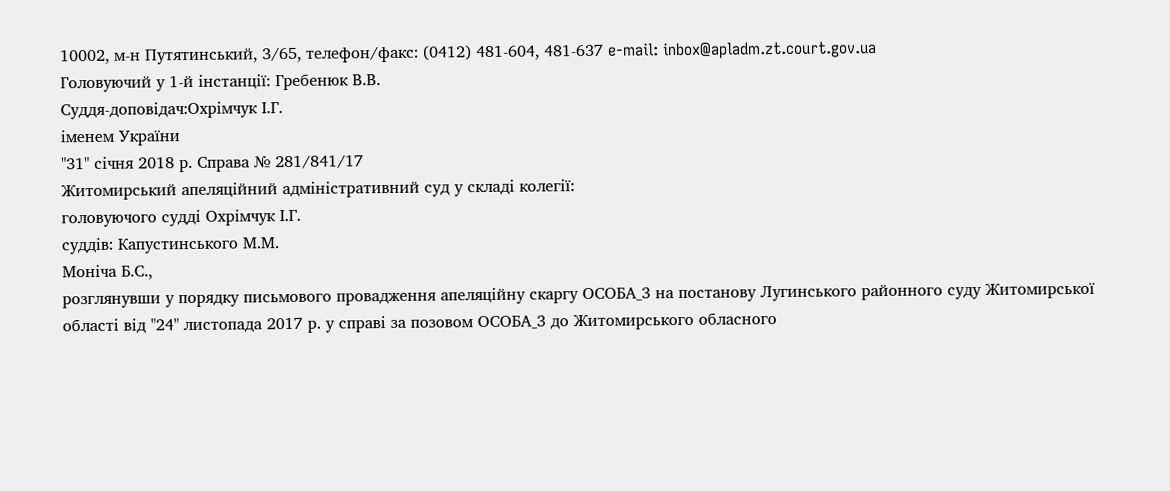10002, м-н Путятинський, 3/65, телефон/факс: (0412) 481-604, 481-637 e-mail: inbox@apladm.zt.court.gov.ua
Головуючий у 1-й інстанції: Гребенюк В.В.
Суддя-доповідач:Охрімчук І.Г.
іменем України
"31" січня 2018 р. Справа № 281/841/17
Житомирський апеляційний адміністративний суд у складі колегії:
головуючого судді Охрімчук І.Г.
суддів: Капустинського М.М.
Моніча Б.С.,
розглянувши у порядку письмового провадження апеляційну скаргу ОСОБА_3 на постанову Лугинського районного суду Житомирської області від "24" листопада 2017 р. у справі за позовом ОСОБА_3 до Житомирського обласного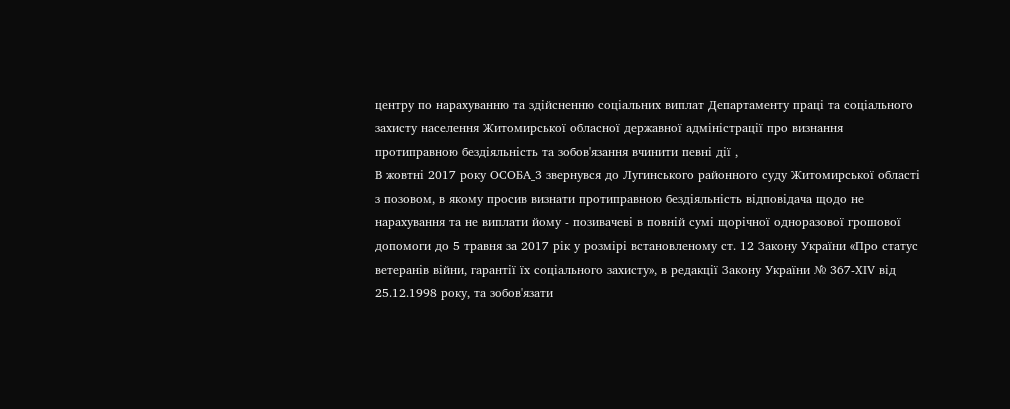центру по нарахуванню та здійсненню соціальних виплат Департаменту праці та соціального захисту населення Житомирської обласної державної адміністрації про визнання протиправною бездіяльність та зобов'язання вчинити певні дії ,
В жовтні 2017 року ОСОБА_3 звернувся до Лугинського районного суду Житомирської області з позовом, в якому просив визнати протиправною бездіяльність відповідача щодо не нарахування та не виплати йому - позивачеві в повній сумі щорічної одноразової грошової допомоги до 5 травня за 2017 рік у розмірі встановленому ст. 12 Закону України «Про статус ветеранів війни, гарантії їх соціального захисту», в редакції Закону України № 367-ХІV від 25.12.1998 року, та зобов'язати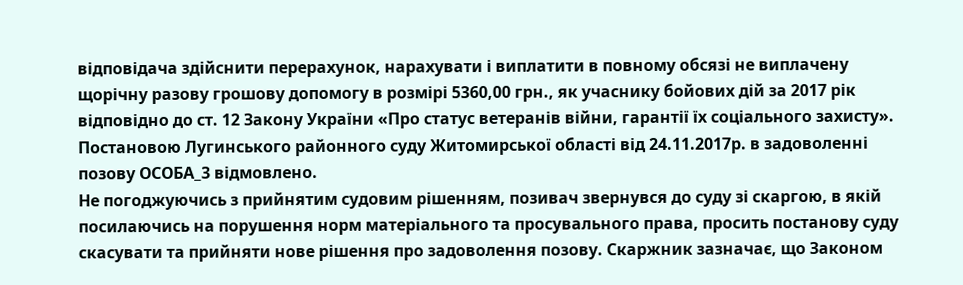відповідача здійснити перерахунок, нарахувати і виплатити в повному обсязі не виплачену щорічну разову грошову допомогу в розмірі 5360,00 грн., як учаснику бойових дій за 2017 рік відповідно до ст. 12 Закону України «Про статус ветеранів війни, гарантії їх соціального захисту».
Постановою Лугинського районного суду Житомирської області від 24.11.2017р. в задоволенні позову ОСОБА_3 відмовлено.
Не погоджуючись з прийнятим судовим рішенням, позивач звернувся до суду зі скаргою, в якій посилаючись на порушення норм матеріального та просувального права, просить постанову суду скасувати та прийняти нове рішення про задоволення позову. Скаржник зазначає, що Законом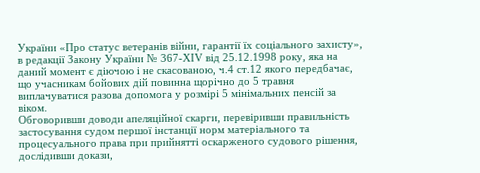України «Про статус ветеранів війни, гарантії їх соціального захисту», в редакції Закону України № 367-ХІV від 25.12.1998 року, яка на даний момент є діючою і не скасованою, ч.4 ст.12 якого передбачає, що учасникам бойових дій повинна щорічно до 5 травня виплачуватися разова допомога у розмірі 5 мінімальних пенсій за віком.
Обговоривши доводи апеляційної скарги, перевіривши правильність застосування судом першої інстанції норм матеріального та процесуального права при прийнятті оскарженого судового рішення, дослідивши докази,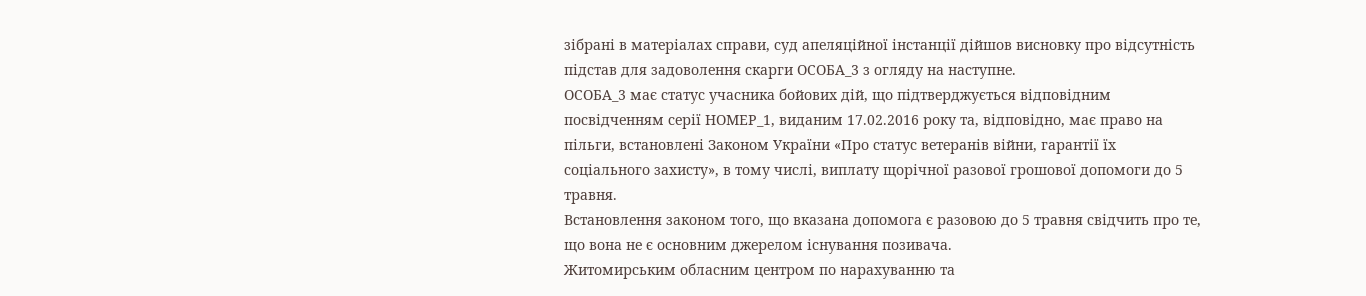зібрані в матеріалах справи, суд апеляційної інстанції дійшов висновку про відсутність підстав для задоволення скарги ОСОБА_3 з огляду на наступне.
ОСОБА_3 має статус учасника бойових дій, що підтверджується відповідним посвідченням серії НОМЕР_1, виданим 17.02.2016 року та, відповідно, має право на пільги, встановлені Законом України «Про статус ветеранів війни, гарантії їх соціального захисту», в тому числі, виплату щорічної разової грошової допомоги до 5 травня.
Встановлення законом того, що вказана допомога є разовою до 5 травня свідчить про те, що вона не є основним джерелом існування позивача.
Житомирським обласним центром по нарахуванню та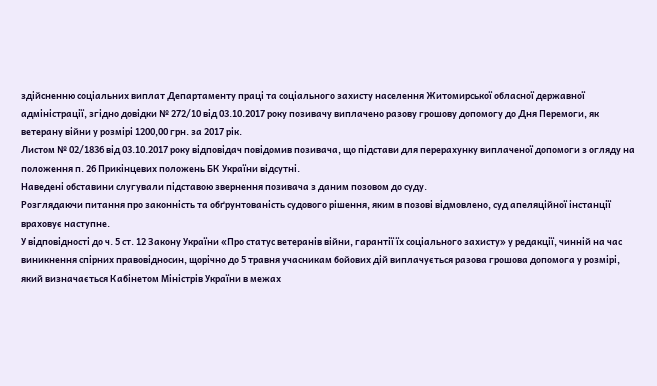здійсненню соціальних виплат Департаменту праці та соціального захисту населення Житомирської обласної державної адміністрації, згідно довідки № 272/10 від 03.10.2017 року позивачу виплачено разову грошову допомогу до Дня Перемоги, як ветерану війни у розмірі 1200,00 грн. за 2017 рік.
Листом № 02/1836 від 03.10.2017 року відповідач повідомив позивача, що підстави для перерахунку виплаченої допомоги з огляду на положення п. 26 Прикінцевих положень БК України відсутні.
Наведені обставини слугували підставою звернення позивача з даним позовом до суду.
Розглядаючи питання про законність та обґрунтованість судового рішення, яким в позові відмовлено, суд апеляційної інстанції враховує наступне.
У відповідності до ч. 5 ст. 12 Закону України «Про статус ветеранів війни, гарантії їх соціального захисту» у редакції, чинній на час виникнення спірних правовідносин, щорічно до 5 травня учасникам бойових дій виплачується разова грошова допомога у розмірі, який визначається Кабінетом Міністрів України в межах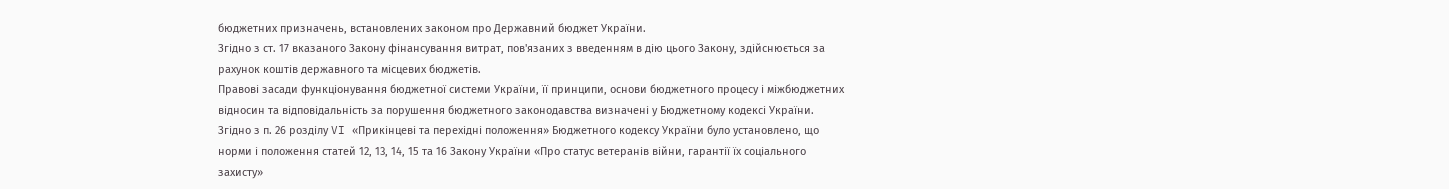бюджетних призначень, встановлених законом про Державний бюджет України.
Згідно з ст. 17 вказаного Закону фінансування витрат, пов'язаних з введенням в дію цього Закону, здійснюється за рахунок коштів державного та місцевих бюджетів.
Правові засади функціонування бюджетної системи України, її принципи, основи бюджетного процесу і міжбюджетних відносин та відповідальність за порушення бюджетного законодавства визначені у Бюджетному кодексі України.
Згідно з п. 26 розділу VI «Прикінцеві та перехідні положення» Бюджетного кодексу України було установлено, що норми і положення статей 12, 13, 14, 15 та 16 Закону України «Про статус ветеранів війни, гарантії їх соціального захисту»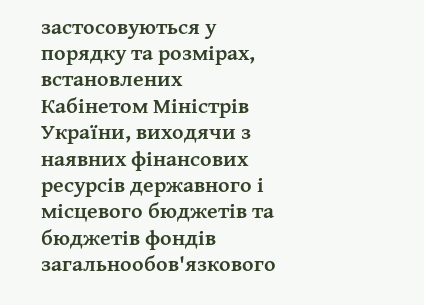застосовуються у порядку та розмірах, встановлених Кабінетом Міністрів України, виходячи з наявних фінансових ресурсів державного і місцевого бюджетів та бюджетів фондів загальнообов'язкового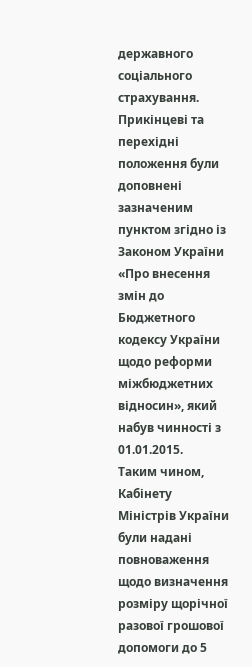державного соціального страхування.
Прикінцеві та перехідні положення були доповнені зазначеним пунктом згідно із Законом України «Про внесення змін до Бюджетного кодексу України щодо реформи міжбюджетних відносин», який набув чинності з 01.01.2015.
Таким чином, Кабінету Міністрів України були надані повноваження щодо визначення розміру щорічної разової грошової допомоги до 5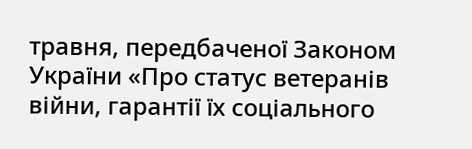травня, передбаченої Законом України «Про статус ветеранів війни, гарантії їх соціального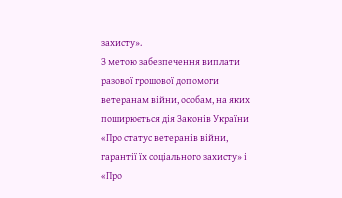захисту».
З метою забезпечення виплати разової грошової допомоги ветеранам війни, особам, на яких поширюється дія Законів України «Про статус ветеранів війни, гарантії їх соціального захисту» і «Про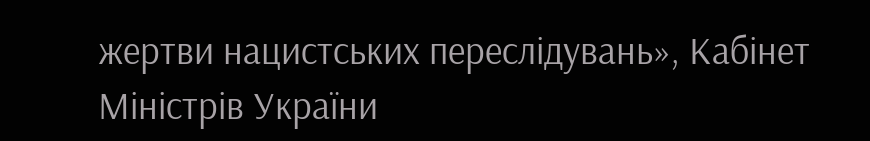жертви нацистських переслідувань», Кабінет Міністрів України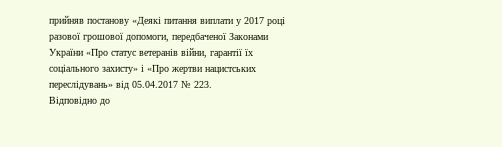прийняв постанову «Деякі питання виплати у 2017 році разової грошової допомоги, передбаченої Законами України «Про статус ветеранів війни, гарантії їх соціального захисту» і «Про жертви нацистських переслідувань» від 05.04.2017 № 223.
Відповідно до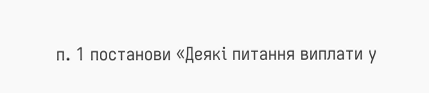п. 1 постанови «Деякі питання виплати у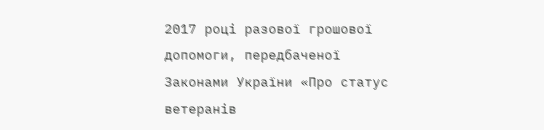2017 році разової грошової допомоги, передбаченої Законами України «Про статус ветеранів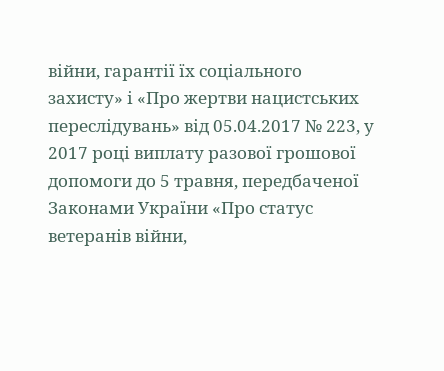війни, гарантії їх соціального захисту» і «Про жертви нацистських переслідувань» від 05.04.2017 № 223, у 2017 році виплату разової грошової допомоги до 5 травня, передбаченої Законами України «Про статус ветеранів війни,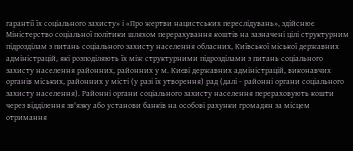гарантії їх соціального захисту» і «Про жертви нацистських переслідувань», здійснює Міністерство соціальної політики шляхом перерахування коштів на зазначені цілі структурним підрозділам з питань соціального захисту населення обласних, Київської міської державних адміністрацій, які розподіляють їх між структурними підрозділами з питань соціального захисту населення районних, районних у м. Києві державних адміністрацій, виконавчих органів міських, районних у місті (у разі їх утворення) рад (далі - районні органи соціального захисту населення). Районні органи соціального захисту населення перераховують кошти через відділення зв'язку або установи банків на особові рахунки громадян за місцем отримання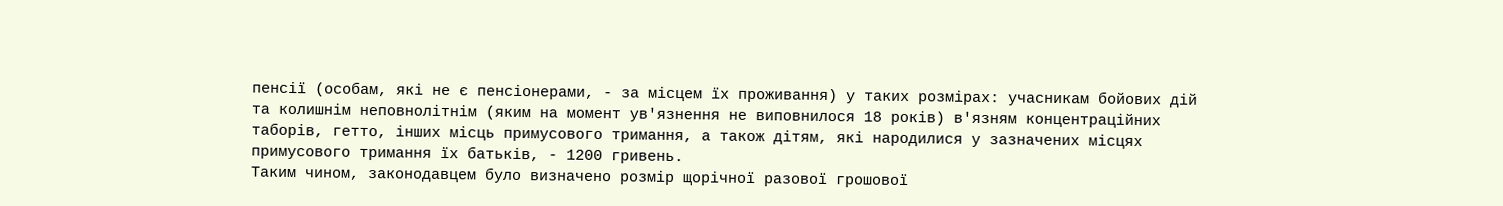пенсії (особам, які не є пенсіонерами, - за місцем їх проживання) у таких розмірах: учасникам бойових дій та колишнім неповнолітнім (яким на момент ув'язнення не виповнилося 18 років) в'язням концентраційних таборів, гетто, інших місць примусового тримання, а також дітям, які народилися у зазначених місцях примусового тримання їх батьків, - 1200 гривень.
Таким чином, законодавцем було визначено розмір щорічної разової грошової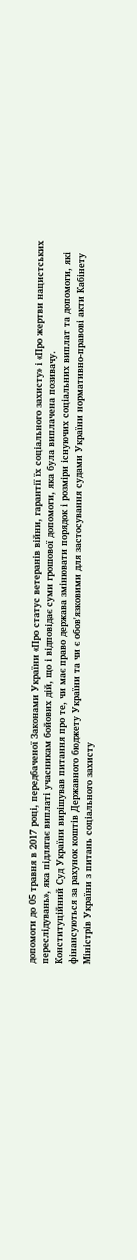допомоги до 05 травня в 2017 році, передбаченої Законами України «Про статус ветеранів війни, гарантії їх соціального захисту» і «Про жертви нацистських переслідувань», яка підлягає виплаті учасникам бойових дій, що і відповідає суми грошової допомоги, яка була виплачена позивачу.
Конституційний Суд України вирішував питання про те, чи має право держава змінювати порядок і розміри існуючих соціальних виплат та допомоги, які фінансуються за рахунок коштів Державного бюджету України та чи є обов'язковими для застосування судами України нормативно-правові акти Кабінету Міністрів України з питань соціального захисту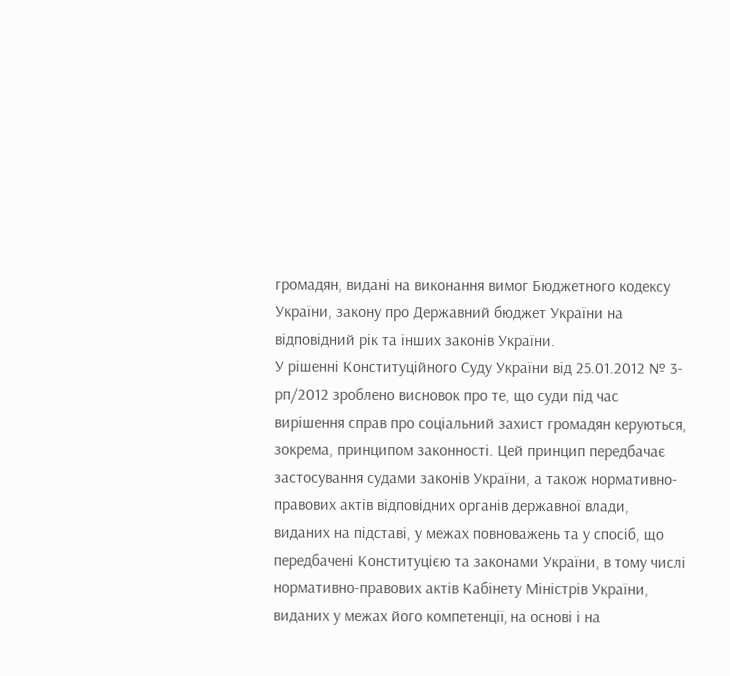громадян, видані на виконання вимог Бюджетного кодексу України, закону про Державний бюджет України на відповідний рік та інших законів України.
У рішенні Конституційного Суду України від 25.01.2012 № 3-рп/2012 зроблено висновок про те, що суди під час вирішення справ про соціальний захист громадян керуються, зокрема, принципом законності. Цей принцип передбачає застосування судами законів України, а також нормативно-правових актів відповідних органів державної влади, виданих на підставі, у межах повноважень та у спосіб, що передбачені Конституцією та законами України, в тому числі нормативно-правових актів Кабінету Міністрів України, виданих у межах його компетенції‚ на основі і на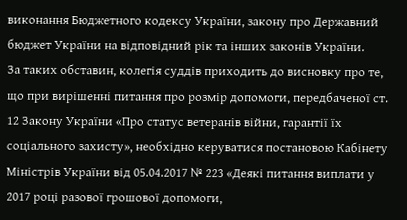виконання Бюджетного кодексу України, закону про Державний бюджет України на відповідний рік та інших законів України.
За таких обставин, колегія суддів приходить до висновку про те, що при вирішенні питання про розмір допомоги, передбаченої ст. 12 Закону України «Про статус ветеранів війни, гарантії їх соціального захисту», необхідно керуватися постановою Кабінету Міністрів України від 05.04.2017 № 223 «Деякі питання виплати у 2017 році разової грошової допомоги,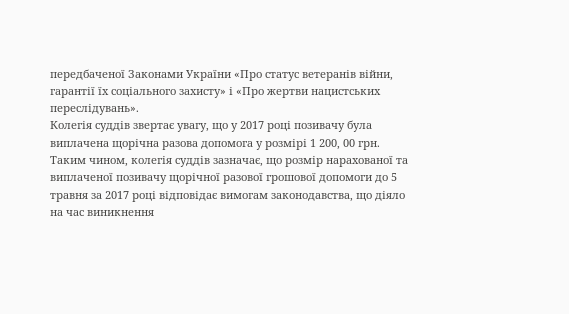передбаченої Законами України «Про статус ветеранів війни, гарантії їх соціального захисту» і «Про жертви нацистських переслідувань».
Колегія суддів звертає увагу, що у 2017 році позивачу була виплачена щорічна разова допомога у розмірі 1 200, 00 грн.
Таким чином, колегія суддів зазначає, що розмір нарахованої та виплаченої позивачу щорічної разової грошової допомоги до 5 травня за 2017 році відповідає вимогам законодавства, що діяло на час виникнення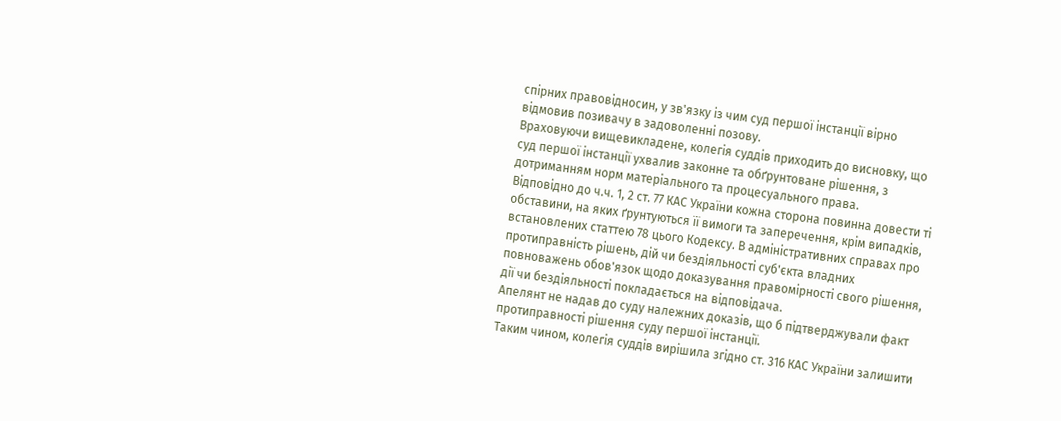спірних правовідносин, у зв'язку із чим суд першої інстанції вірно відмовив позивачу в задоволенні позову.
Враховуючи вищевикладене, колегія суддів приходить до висновку, що суд першої інстанції ухвалив законне та обґрунтоване рішення, з дотриманням норм матеріального та процесуального права.
Відповідно до ч.ч. 1, 2 ст. 77 КАС України кожна сторона повинна довести ті обставини, на яких ґрунтуються її вимоги та заперечення, крім випадків, встановлених статтею 78 цього Кодексу. В адміністративних справах про протиправність рішень, дій чи бездіяльності суб'єкта владних повноважень обов'язок щодо доказування правомірності свого рішення, дії чи бездіяльності покладається на відповідача.
Апелянт не надав до суду належних доказів, що б підтверджували факт протиправності рішення суду першої інстанції.
Таким чином, колегія суддів вирішила згідно ст. 316 КАС України залишити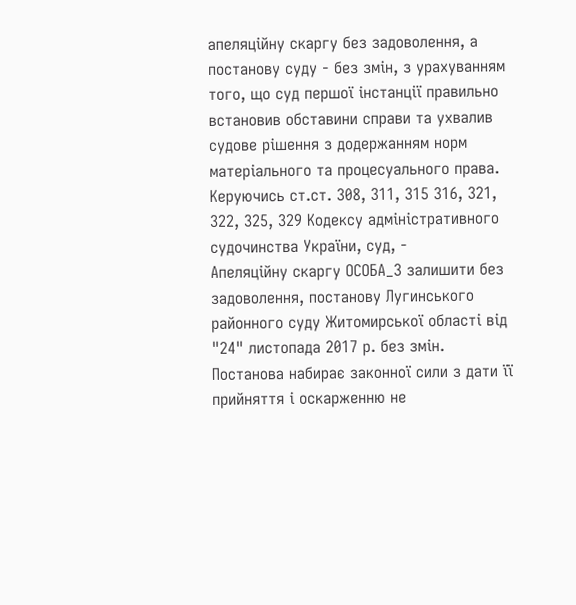апеляційну скаргу без задоволення, а постанову суду - без змін, з урахуванням того, що суд першої інстанції правильно встановив обставини справи та ухвалив судове рішення з додержанням норм матеріального та процесуального права.
Керуючись ст.ст. 308, 311, 315 316, 321, 322, 325, 329 Кодексу адміністративного судочинства України, суд, -
Апеляційну скаргу ОСОБА_3 залишити без задоволення, постанову Лугинського районного суду Житомирської області від "24" листопада 2017 р. без змін.
Постанова набирає законної сили з дати її прийняття і оскарженню не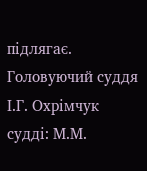підлягає.
Головуючий суддя І.Г. Охрімчук
судді: М.М.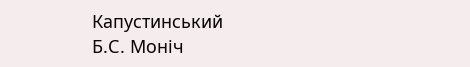Капустинський
Б.С. Моніч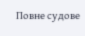Повне судове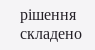рішення складено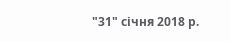"31" січня 2018 р.